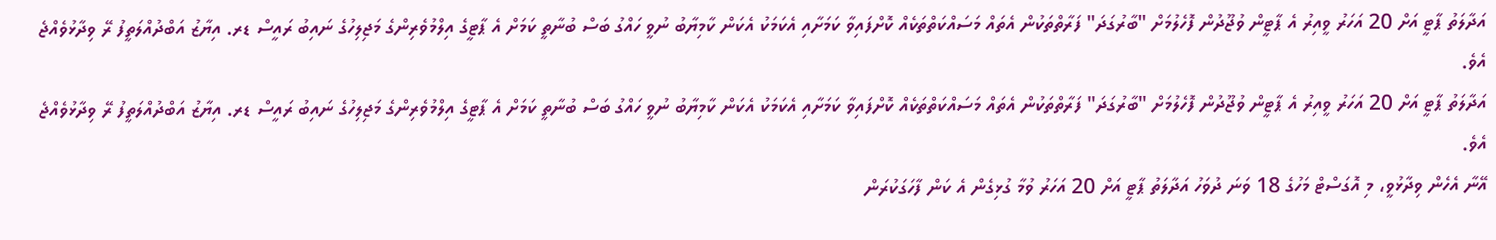އަދާލަތު ޕާޓީ އަށް 20 އަހަރު ވީއިރު އެ ޕާޓީން ވުޖޫދުން ފޮހެލުމަށް "ބާރުގަދަ" ފަރާތްތަކުން އެތައް މަސައްކަތްތަކެއް ކޮށްފައިވާ ކަމަށާއި އެކަމަކު އެކަން ކާމިޔާބު ނުވީ ހައްގު ބަސް ބުނާތީ ކަމަށް އެ ޕާޓީގެ އިލްމުވެރިންގެ މަޖިލިހުގެ ނައިބު ރައީސް ޑރ. އިޔާޒު އަބްދުއްލަތީފު ރޭ ވިދާޅުވެއްޖެ އެވެ.
އަދާލަތު ޕާޓީ އަށް 20 އަހަރު ވީއިރު އެ ޕާޓީން ވުޖޫދުން ފޮހެލުމަށް "ބާރުގަދަ" ފަރާތްތަކުން އެތައް މަސައްކަތްތަކެއް ކޮށްފައިވާ ކަމަށާއި އެކަމަކު އެކަން ކާމިޔާބު ނުވީ ހައްގު ބަސް ބުނާތީ ކަމަށް އެ ޕާޓީގެ އިލްމުވެރިންގެ މަޖިލިހުގެ ނައިބު ރައީސް ޑރ. އިޔާޒު އަބްދުއްލަތީފު ރޭ ވިދާޅުވެއްޖެ އެވެ.
އޭނާ އެހެން ވިދާޅުވީ، މި އޮގަސްޓް މަހުގެ 18 ވަނަ ދުވަހު އަދާލަތު ޕާޓީ އަށް 20 އަހަރު ވުމާ ގުޅިގެން އެ ކަން ފާހަގަކުރަން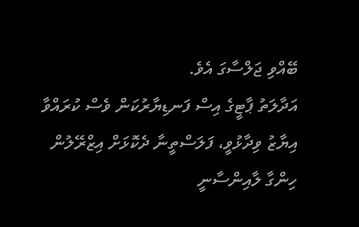ބޭއްވި ޖަލްސާގަ އެވެ.
އަދާލަތު ޕާޓީގެ އިސް ފަނޑިޔާރުކަން ވެސް ކުރައްވާ އިޔާޒު ވިދާޅުވީ، ފަލަސްތީނާ ދެކޮޅަށް އިޒްރޭލުން ހިންގާ ލާއިންސާނީ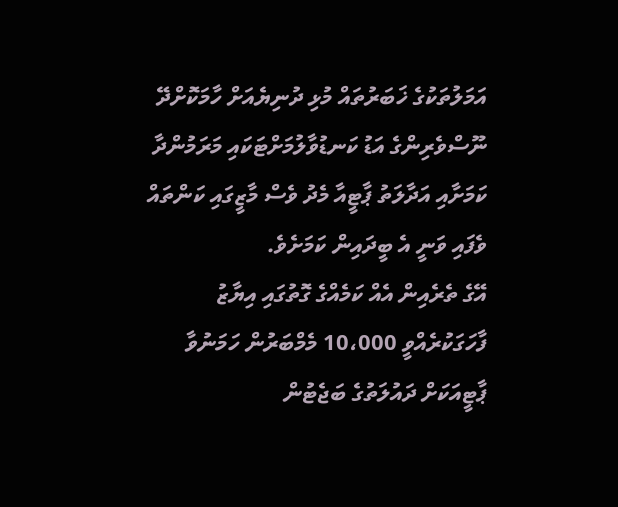އަމަލުތަކުގެ ޚަބަރުތައް މުޅި ދުނިޔެއަށް ހާމަކޮށްދޭ ނޫސްވެރިންގެ އަޑު ކަނޑުވާލުމަށްޓަކައި މަރަމުންދާ ކަމަށާއި އަދާލަތު ޕާޓީއާ މެދު ވެސް މާޒީގައި ކަންތައް ވެފައި ވަނީ އެ ބީދައިން ކަމަށެވެ.
އޭގެ ތެރެއިން އެއް ކަމެއްގެ ގޮތުގައި އިޔާޒު ފާހަގަކުރެއްވީ 10،000 މެމްބަރުން ހަމަނުވާ ޕާޓީއަކަށް ދައުލަތުގެ ބަޖެޓުން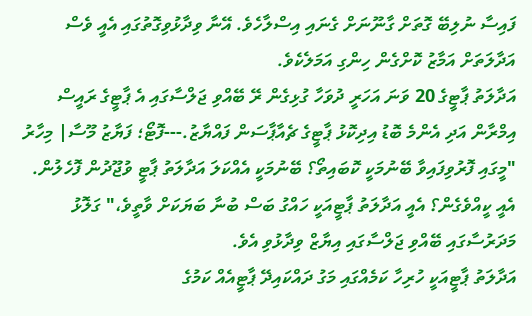ފައިސާ ނުލިބޭ ގޮތަށް ގާނޫނަށް ގެނައި އިސްލާހެވެ. އޭނާ ވިދާޅުވިގޮތުގައި އެއީ ވެސް އަދާލަތަށް އަމާޒު ކޮށްގެން ހިންގި އަމަލެކެވެ.
އަދާލަތު ޕާޓީގެ 20 ވަނަ އަހަރީ ދުވަހާ ގުޅިގެން ރޭ ބޭއްވި ޖަލްސާގައި އެ ޕާޓީގެ ރައީސް އިމްރާން އަދި އެންމެ ބޮޑު އިދިކޮޅު ޕާޓީގެ ޗެއާޕާސަން ފައްޔާޒު.---ފޮޓޯ؛ ފަޔާޒު މޫސާ| މިހާރު
"މީގައި ފޮރުވިފައިވާ ބޭނުމަކީ ކޮބައިތޯ؟ ބޭނުމަކީ އެއްކަލަ އަދާލަތު ޕާޓީ ވުޖޫދުން ފޮހެލުން. އެއީ ކީއްވެގެން؟ އެއީ އަދާލަތު ޕާޓީއަކީ ހައްގު ބަސް ބުނާ ބަޔަކަށް ވާތީވެ،" ގަލޮޅު މަދަރުސާގައި ބޭއްވި ޖަލްސާގައި އިޔާޒް ވިދާޅުވި އެވެ.
އަދާލަތު ޕާޓީއަކީ ހުރިހާ ކަމެއްގައި މަގު ދައްކައިދޭ ޕާޓީއެއް ކަމުގެ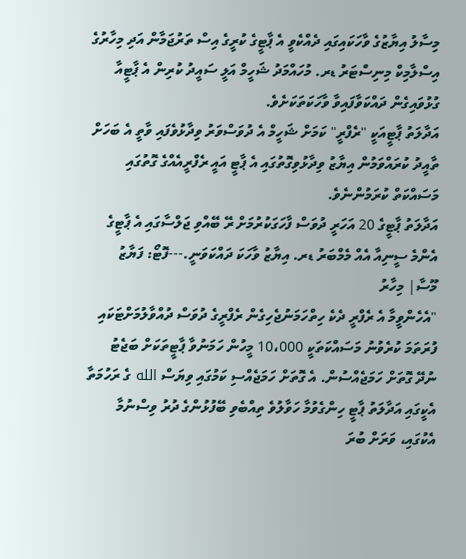މިސާލު އިޔާޒުގެ ވާހަކައިގައި ދެއްކެވީ އެ ޕާޓީގެ ކުރީގެ އިސް ތަރުޖަމާން އަދި މިހާރުގެ އިސްލާމިކް މިނިސްޓަރު ޑރ. މުހައްމަދު ޝަހީމް އަލީ ސައީދު ކުރިން އެ ޕާޓީއާ ގުޅުވައިގެން ދައްކަވާފައިވާ ވާހަކަތަކަށެވެ.
އަދާލަތު ޕާޓީއަކީ "ރެފްރީ" ކަމަށް ޝަހީމް އެ ދުވަސްވަރު ވިދާޅުވެފައި ވާތީ އެ ބަހަށް ތާއީދު ކުރައްވަމުން އިޔާޒު ވިދާޅުވިގޮތުގައި އެ ޕާޓީ އައީ ރެފްރީއެއްގެ ގޮތުގައި މަސައްކަތް ކުރަމުންނެވެ.
އަދާލަތު ޕާޓީގެ 20 އަހަރީ ދުވަސް ފާހަގަކުރުމަށް ރޭ ބޭއްވި ޖަލްސާގައި އެ ޕާޓީގެ އެންމެ ސީނިއާ އެއް މެމްބަރު ޑރ. އިޔާޒު ވާހަކަ ދައްކަވަނީ.---ފޮޓޯ: ފަޔާޒު މޫސާ| މިހާރު
"އެހެންވީމާ އެ ރެފްރީ ދެކެ ހިތްހަމަނުޖެހިގެން ރެފްރީގެ ދުވަސް ދުއްވާލުމަށްޓަކައި ފުރަތަމަ ކުރެވުނު މަސައްކަތަކީ 10،000 މީހުން ހަމަނުވާ ޕާޓީތަކަށް ބަޖެޓު ނުދޭ ގޮތަށް ހަމަޖެއްސުން. އެ ގޮތަށް ހަމަޖެއްސި ކަމުގައި ވިޔަސް الله ގެ ރަހުމަތާ އެކީގައި އަދާލަތު ޕާޓީ ހިންގެވުމާ ހަވާލުވެ ތިއްބެވި ބޭފުޅުންގެ ދުރު ވިސްނުމާ އެކުގައި، ވަރަށް ބުރަ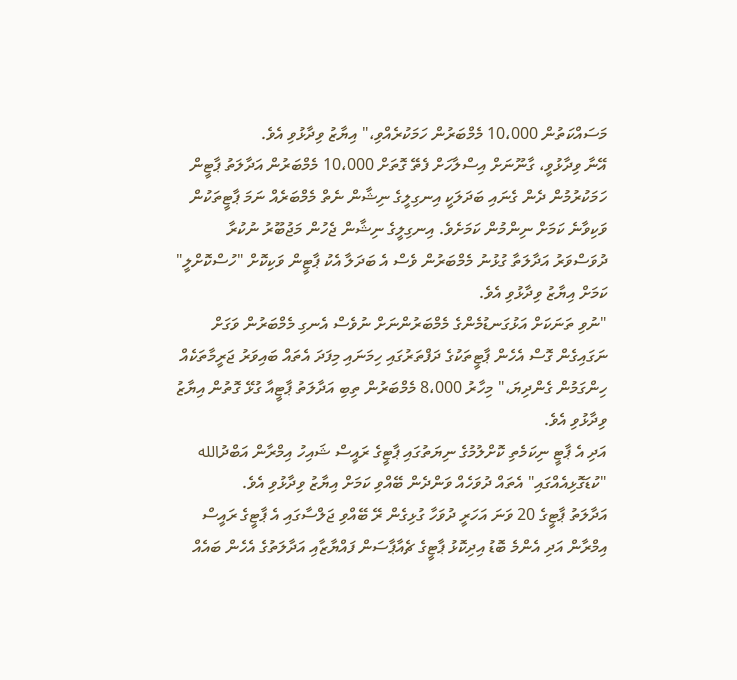މަސައްކަތުން 10،000 މެމްބަރުން ހަމަކުރެއްވި،" އިޔާޒު ވިދާޅުވި އެވެ.
އޭނާ ވިދާޅުވީ، ގާނޫނަށް އިސްލާހަށް ފެތޭ ގޮތަށް 10،000 މެމްބަރުން އަދާލަތު ޕާޓީން ހަމަކުރުމުން ދެން ގެނައި ބަދަލަކީ އިނގިލީގެ ނިޝާން ނެތް މެމްބަރެއް ނަމަ ޕާޓީތަކުން ވަކިވާނެ ކަމަށް ނިންމުން ކަމަށެވެ. އިނގިލީގެ ނިޝާން ޖެހުން މަޖުބޫރު ނުކުރާ ދުވަސްވަރު އަދާލަތާ ގުޅުނު މެމްބަރުން ވެސް އެ ބަދަލާ އެކު ޕާޓީން ވަކިކޮށް "ހުސްކޮށްލީ" ކަމަށް އިޔާޒު ވިދާޅުވި އެވެ.
"ނުވި ތަނަކަށް އަޅުގަނޑުމެންގެ މެމްބަރުންނަށް ނުވެސް އެނގި މެމްބަރުން ވަގަށް ނަގައިގެން ގޮސް އެހެން ޕާޓީތަކުގެ ދަފްތަރުގައި ހިމަނައި މިފަދަ އެތައް ބައިވަރު ޖަރީމާތަކެއް ހިންގަމުން ގެންދިޔަ،" މިހާރު 8،000 މެމްބަރުން ތިބި އަދާލަތު ޕާޓީއާ ގުޅޭ ގޮތުން އިޔާޒު ވިދާޅުވި އެވެ.
އަދި އެ ޕާޓީ ނިކަމެތި ކޮށްލުމުގެ ނިޔަތުގައި ޕާޓީގެ ރައީސް ޝައިހު އިމްރާން އަބްދުالله "ކުޑަގޮޅިއެއްގައި" އެތައް ދުވަހެއް ވަންދެން ބޭއްވި ކަމަށް އިޔާޒު ވިދާޅުވި އެވެ.
އަދާލަތު ޕާޓީގެ 20 ވަނަ އަހަރީ ދުވަހާ ގުޅިގެން ރޭ ބޭއްވި ޖަލްސާގައި އެ ޕާޓީގެ ރައީސް އިމްރާން އަދި އެންމެ ބޮޑު އިދިކޮޅު ޕާޓީގެ ޗެއާޕާސަން ފައްޔާޒާއި އަދާލަތުގެ އެހެން ބައެއް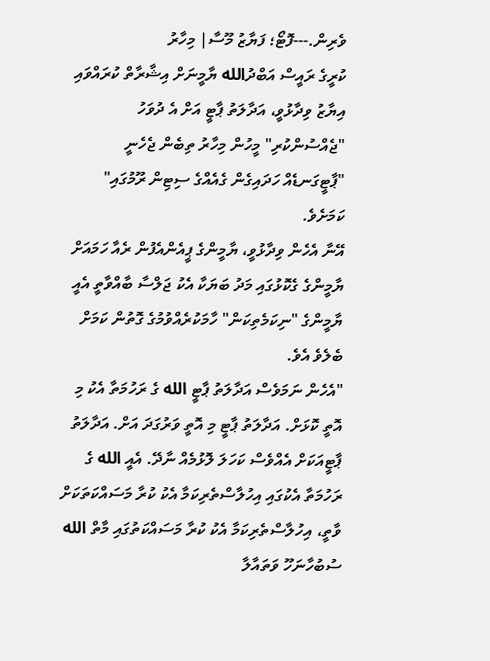ވެރިން.---ފޮޓޯ؛ ފަޔާޒު މޫސާ| މިހާރު
ކުރީގެ ރައީސް އަބްދުالله ޔާމީނަށް އިޝާރާތް ކުރައްވައި އިޔާޒު ވިދާޅުވީ، އަދާލަތު ޕާޓީ އަށް އެ ދުވަހު "ޖެއްސުންކުރި" މީހުން މިހާރު ތިބެން ޖެހެނީ "ޕާޓީގަނޑެއް ހަދައިގެން ގެއެއްގެ ސިޓިން ރޫމުގައި" ކަމަށެވެ.
އޭނާ އެހެން ވިދާޅުވީ، ޔާމީންގެ ޕީއެންއެފުން ރެއާ ހަމައަށް ޔާމީންގެ ގެކޮޅުގައި މަދު ބަޔަކާ އެކު ޖަލްސާ ބާއްވާތީ އެއީ ޔާމީންގެ "ނިކަމެތިކަން" ހާމަކުރެއްވުމުގެ ގޮތުން ކަމަށް ބެލެވެ އެވެ.
"އެހެން ނަމަވެސް އަދާލަތު ޕާޓީ الله ގެ ރަހުމަތާ އެކު މި އޮތީ ކޮޅަށް. އަދާލަތު ޕާޓީ މި އޮތީ ވަރުގަދަ އަށް. އަދާލަތު ޕާޓީއަކަށް އެއްވެސް ކަހަލަ ލޮޅުމެއް ނާދޭ. އެއީ الله ގެ ރަހުމަތާ އެކުގައި އިހުލާސްތެރިކަމާ އެކު ކުރާ މަސައްކަތަކަށް ވާތީ، އިހުލާސްތެރިކަމާ އެކު ކުރާ މަސައްކަތުގައި މާތް الله ސުބުހާނަހޫ ވަތައާލާ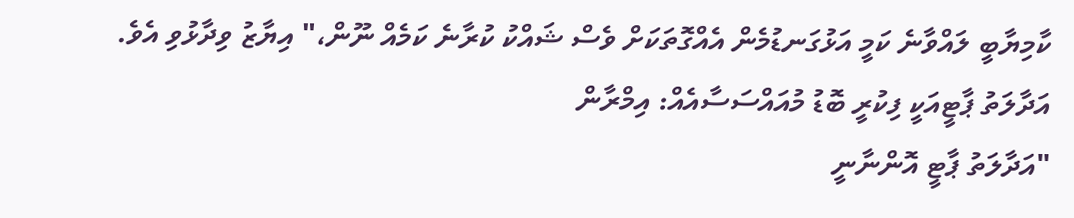ކާމިޔާބީ ލައްވާނެ ކަމީ އަޅުގަނޑުމެން އެއްގޮތަކަށް ވެސް ޝައްކު ކުރާނެ ކަމެއް ނޫން،" އިޔާޒު ވިދާޅުވި އެވެ.
އަދާލަތު ޕާޓީއަކީ ފިކުރީ ބޮޑު މުއައްސަސާއެއް: އިމްރާން
"އަދާލަތު ޕާޓީ އޮންނާނީ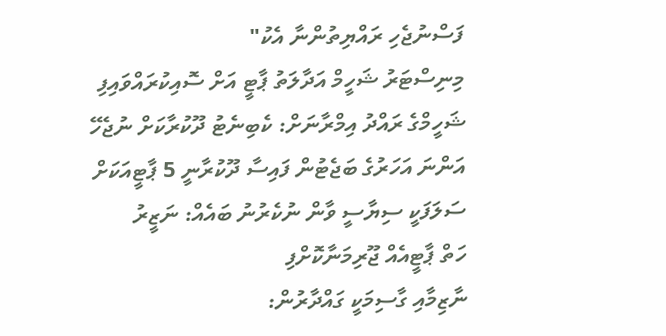ފަސްނުޖެހި ރައްޔިތުންނާ އެކު"
މިނިސްޓަރު ޝަހީމް އަދާލަތު ޕާޓީ އަށް ސޮއިކުރައްވައިފި
ޝަހީމްގެ ރައްދު އިމްރާނަށް: ކެބިނެޓު ދޫކުރާކަށް ނުޖެހޭ
އަންނަ އަހަރުގެ ބަޖެޓުން ފައިސާ ދޫކުރާނީ 5 ޕާޓީއަކަށް
ސަލަފަކީ ސިޔާސީ ވާން ނުކެރުނު ބައެއް: ނަޒީރު
ހަތް ޕާޓީއެއް ޖޫރިމަނާކޮށްފި
ނާޒިމާއި ގާސިމަކީ ގައްދާރުން: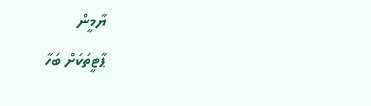ޔާމީން
ޕާޓީތަކަށް ބަހާ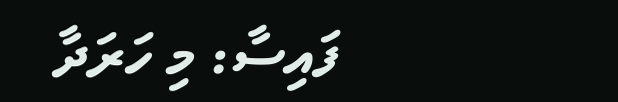ފައިސާ: މި ހަރަދާ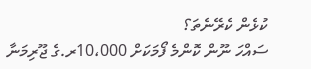ކުޅެން ކެރޭނެތަ؟
ސައްހަ ނޫން ކޮންމެ ފޯމަކަށް 10،000ރ.ގެ ޖޫރިމަނާ